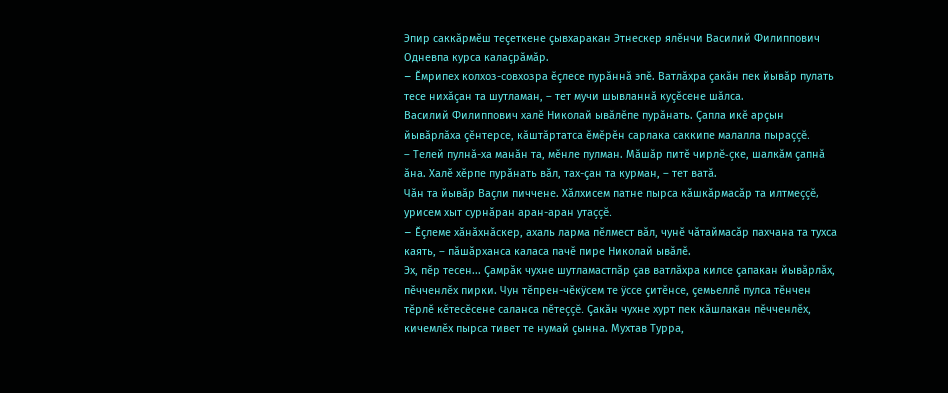Эпир саккăрмĕш теçеткене çывхаракан Этнескер ялĕнчи Василий Филиппович Одневпа курса калаçрăмăр.
– Ĕмрипех колхоз-совхозра ĕçлесе пурăннă эпĕ. Ватлăхра çакăн пек йывăр пулать тесе нихăçан та шутламан, – тет мучи шывланнă куçĕсене шăлса.
Василий Филиппович халĕ Николай ывăлĕпе пурăнать. Çапла икĕ арçын йывăрлăха çĕнтерсе, кăштăртатса ĕмĕрĕн сарлака саккипе малалла пыраççĕ.
– Телей пулнă-ха манăн та, мĕнле пулман. Мăшăр питĕ чирлĕ-çке, шалкăм çапнă ăна. Халĕ хĕрпе пурăнать вăл, тах-çан та курман, – тет ватă.
Чăн та йывăр Ваçли пиччене. Хăлхисем патне пырса кăшкăрмасăр та илтмеççĕ, урисем хыт сурнăран аран-аран утаççĕ.
– Ĕçлеме хăнăхнăскер, ахаль ларма пĕлмест вăл, чунĕ чăтаймасăр пахчана та тухса каять, – пăшăрханса каласа пачĕ пире Николай ывăлĕ.
Эх, пĕр тесен... Çамрăк чухне шутламастпăр çав ватлăхра килсе çапакан йывăрлăх, пĕчченлĕх пирки. Чун тĕпрен-чĕкÿсем те ÿссе çитĕнсе, çемьеллĕ пулса тĕнчен тĕрлĕ кĕтесĕсене саланса пĕтеççĕ. Çакăн чухне хурт пек кăшлакан пĕчченлĕх, кичемлĕх пырса тивет те нумай çынна. Мухтав Турра,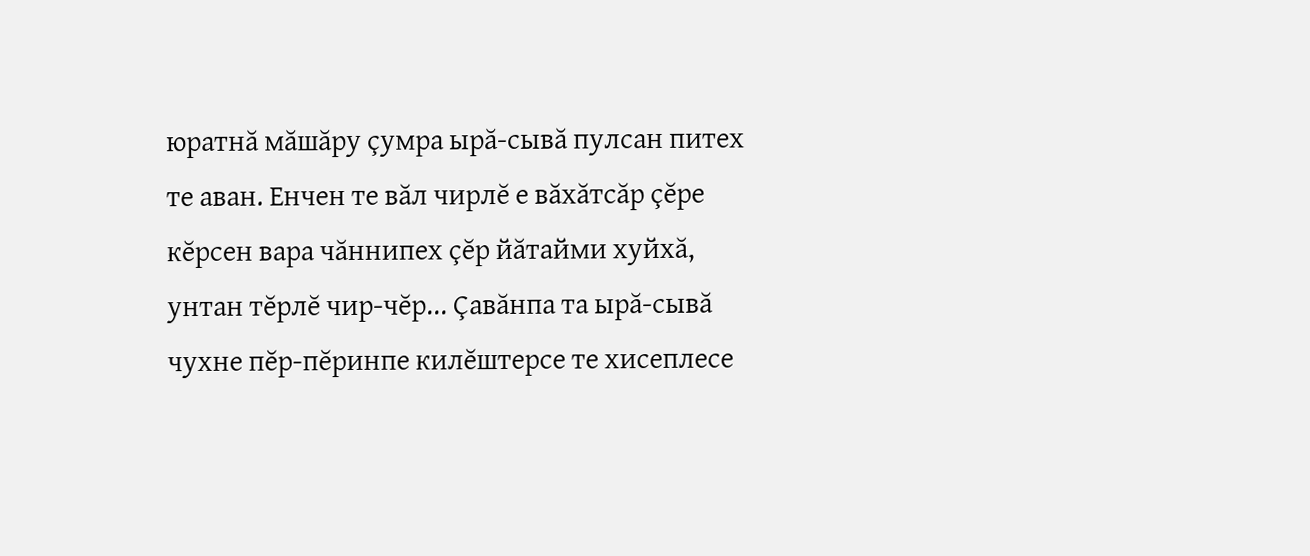юратнă мăшăру çумра ырă-сывă пулсан питех те аван. Енчен те вăл чирлĕ е вăхăтсăр çĕре кĕрсен вара чăннипех çĕр йăтайми хуйхă, унтан тĕрлĕ чир-чĕр... Çавăнпа та ырă-сывă чухне пĕр-пĕринпе килĕштерсе те хисеплесе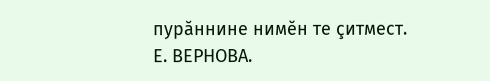пурăннине нимĕн те çитмест.
Е. ВЕРНОВА.